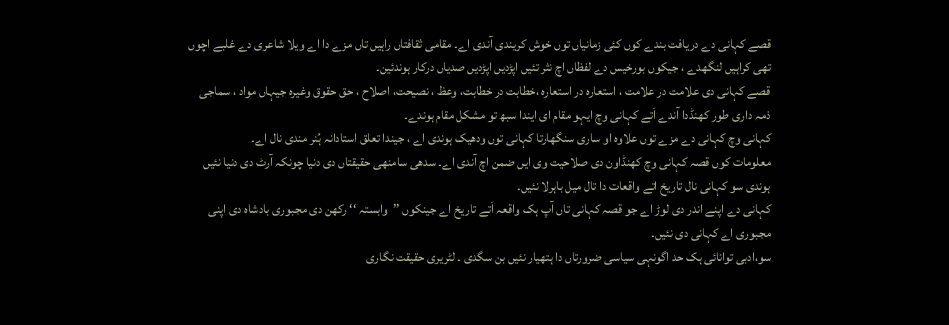قصے کہانی دے دریافت بندے کوں کئی زمانیاں توں خوش کریندی آندی اے۔ مقامی ثقافتاں راہیں تاں مزے دا اے ویلا شاعری دے غلبے اچوں تھی کراہیں لنگھدے ، جیکوں بورخیس دے لفظاں اچ نثر تئیں اپڑدیں اپڑدیں صدیاں درکار ہوندئین۔
قصے کہانی دی علامت در علامت ، استعارہ در استعارہ ،خطابت در خطابت، وعظ ، نصیحت، اصلاح ، حق حقوق وغیرہ جیہاں مواد ، سماجی ذمہ داری طور کھنڈدا آندے اَتے کہانی وچ ایہو مقام ای ایندا سبھ تو مشکل مقام ہوندے۔
کہانی وچ کہانی دے مزے توں علاوہ او ساری سنگھارتا کہانی توں ودھیک ہوندی اے ، جیندا تعلق استادانہ ہُنر مندی نال اے۔
معلومات کوں قصہ کہانی وچ کھنڈاون دی صلاحیت وی ایں ضمن اچ آندی اے۔ سدھی سامنھی حقیقتاں دی دنیا چونکہ آرٹ دی دنیا نئیں ہوندی سو کہانی نال تاریخ اتے واقعات دا تال میل باہرلا نئیں۔
کہانی دے اپنے اندر دی لوڑ اے جو قصہ کہانی تاں آپ ہک واقعہ اَتے تاریخ اے جینکوں ’’وابستہ ‘‘ رکھن دی مجبوری بادشاہ دی اپنی مجبوری اے کہانی دی نئیں۔
سو،ادبی توانائی ہک حد اگونہی سیاسی ضرورتاں دا ہتھیار نئیں بن سگدی ۔ لٹریری حقیقت نگاری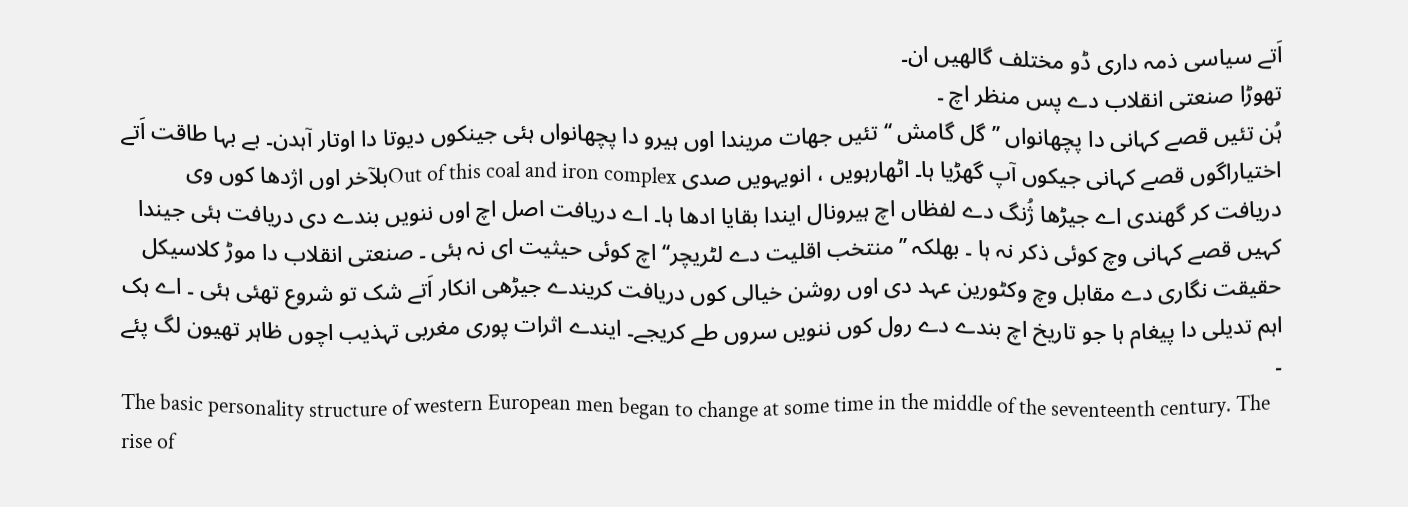اَتے سیاسی ذمہ داری ڈو مختلف گالھیں ان۔
تھوڑا صنعتی انقلاب دے پس منظر اچ ۔
ہُن تئیں قصے کہانی دا پچھانواں ’’گل گامش ‘‘ تئیں جھات مریندا اوں ہیرو دا پچھانواں ہئی جینکوں دیوتا دا اوتار آہدن۔ بے بہا طاقت اَتے اختیاراگوں قصے کہانی جیکوں آپ گھڑیا ہا۔ اٹھارہویں ، انویہویں صدی Out of this coal and iron complexبلآخر اوں اژدھا کوں وی دریافت کر گھندی اے جیڑھا ژُنگ دے لفظاں اچ ہیرونال ایندا بقایا ادھا ہا۔ اے دریافت اصل اچ اوں ننویں بندے دی دریافت ہئی جیندا کہیں قصے کہانی وچ کوئی ذکر نہ ہا ۔ بھلکہ ’’منتخب اقلیت دے لٹریچر‘‘ اچ کوئی حیثیت ای نہ ہئی ۔ صنعتی انقلاب دا موڑ کلاسیکل حقیقت نگاری دے مقابل وچ وکٹورین عہد دی اوں روشن خیالی کوں دریافت کریندے جیڑھی انکار اَتے شک تو شروع تھئی ہئی ۔ اے ہک اہم تدیلی دا پیغام ہا جو تاریخ اچ بندے دے رول کوں ننویں سروں طے کریجے۔ ایندے اثرات پوری مغربی تہذیب اچوں ظاہر تھیون لگ پئے ۔
The basic personality structure of western European men began to change at some time in the middle of the seventeenth century. The rise of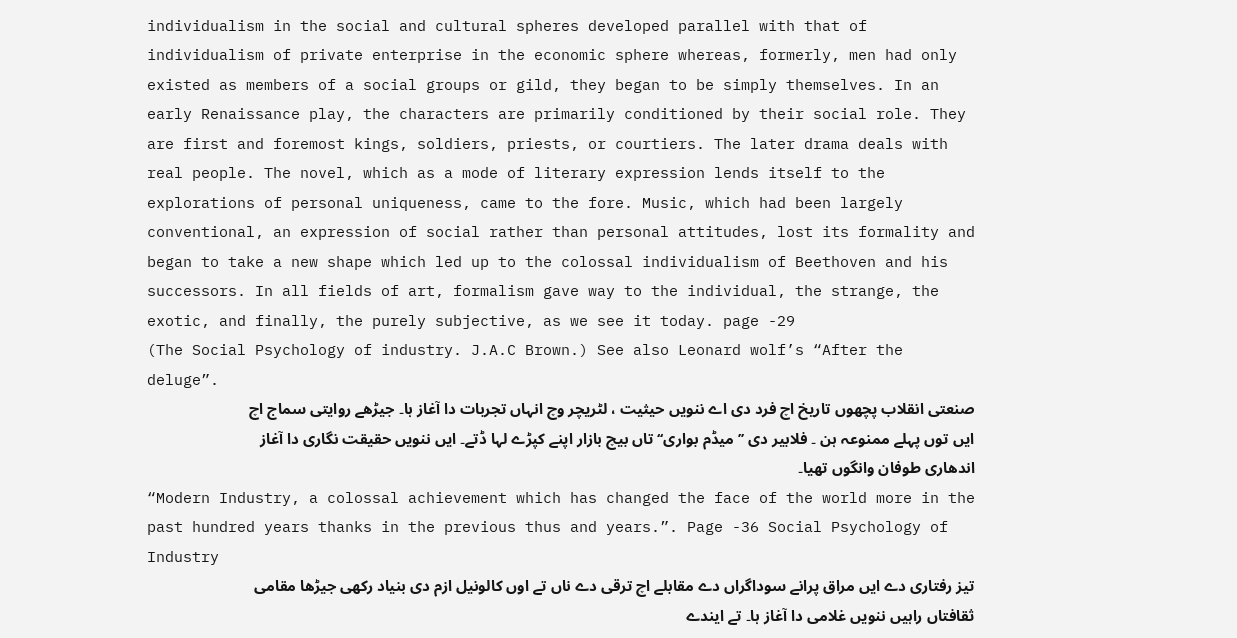individualism in the social and cultural spheres developed parallel with that of individualism of private enterprise in the economic sphere whereas, formerly, men had only existed as members of a social groups or gild, they began to be simply themselves. In an early Renaissance play, the characters are primarily conditioned by their social role. They are first and foremost kings, soldiers, priests, or courtiers. The later drama deals with real people. The novel, which as a mode of literary expression lends itself to the explorations of personal uniqueness, came to the fore. Music, which had been largely conventional, an expression of social rather than personal attitudes, lost its formality and began to take a new shape which led up to the colossal individualism of Beethoven and his successors. In all fields of art, formalism gave way to the individual, the strange, the exotic, and finally, the purely subjective, as we see it today. page -29
(The Social Psychology of industry. J.A.C Brown.) See also Leonard wolf’s “After the deluge”.
صنعتی انقلاب پچھوں تاریخ اچ فرد دی اے ننویں حیثیت ، لٹریچر وچ انہاں تجربات دا آغاز ہا۔ جیڑھے روایتی سماج اچ ایں توں پہلے ممنوعہ ہن ۔ فلابیر دی ’’میڈم بواری‘‘ تاں بیچ بازار اپنے کپڑے لہا ڈتے۔ ایں ننویں حقیقت نگاری دا آغاز اندھاری طوفان وانگوں تھیا۔
“Modern Industry, a colossal achievement which has changed the face of the world more in the past hundred years thanks in the previous thus and years.”. Page -36 Social Psychology of Industry
تیز رفتاری دے ایں مراق پرانے سوداگراں دے مقابلے اچ ترقی دے ناں تے اوں کالونیل ازم دی بنیاد رکھی جیڑھا مقامی ثقافتاں راہیں ننویں غلامی دا آغاز ہا۔ تے ایندے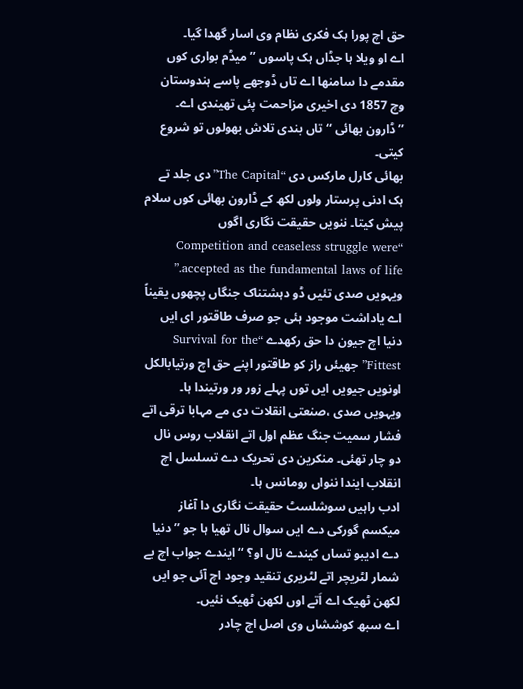حق اچ پورا ہک فکری نظام وی اسار گھدا گیا۔
اے او ویلا ہا جڈاں ہک پاسوں ’’میڈم بواری کوں مقدمے دا سامنھا اے تاں ڈوجھے پاسے ہندوستان وچ 1857 دی اخیری مزاحمت پئی تھیندی اے۔ ’’ڈارون بھائی ‘‘ تاں بندی تلاش بھولوں تو شروع کیتی۔
بھائی کارل مارکس دی “The Capital”دی جلد تے ہک ادنی پرستار ولوں لکھ کے ڈارون بھائی کوں سلام پیش کیتا۔ ننویں حقیقت نگاری اگوں “Competition and ceaseless struggle were accepted as the fundamental laws of life.”
ویہویں صدی تئیں ڈو دہشتناک جنگاں پچھوں یقیناً اے یاداشت موجود ہئی جو صرف طاقتور ای ایں دنیا اچ جیون دا حق رکھدے “Survival for the Fittest” جھیئں راز کو طاقتور اپنے حق اچ ورتیابالکل اونویں جیویں ایں توں پہلے زور ور ورتیندا ہا۔
ویہویں صدی ،صنعتی انقلات دی مے مہابا ترقی اتے فشار سمیت جنگ عظم اول اتے انقلاب روس نال دو چار تھئی۔ منکرین دی تحریک دے تسلسل اچ انقلاب ایندا ننواں رومانس ہا۔
ادب راہیں سوشلسٹ حقیقت نگاری دا آغاز میکسم گورکی دے ایں سوال نال تھیا ہا جو ’’ دنیا دے ادیبو تساں کیندے نال او؟ ‘‘ ایندے جواب اچ بے شمار لٹریچر اتے لٹریری تنقید وجود اچ آئی جو ایں لکھن ٹھیک اے اَتے اوں لکھن ٹھیک نئیں۔
اے سبھ کوششاں وی اصل اچ چادر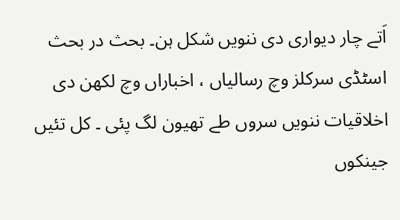اَتے چار دیواری دی ننویں شکل ہن۔ بحث در بحث اسٹڈی سرکلز وچ رسالیاں ، اخباراں وچ لکھن دی اخلاقیات ننویں سروں طے تھیون لگ پئی ۔ کل تئیں جینکوں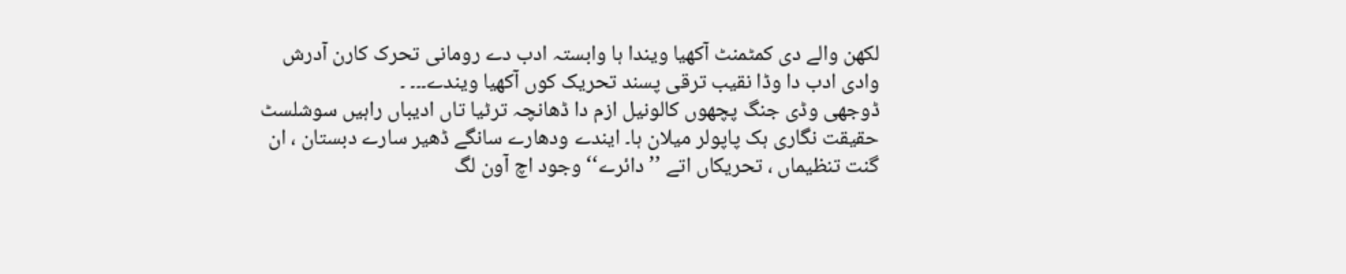لکھن والے دی کمٹمنٹ آکھیا ویندا ہا وابستہ ادب دے رومانی تحرک کارن آدرش وادی ادب دا وڈا نقیب ترقی پسند تحریک کوں آکھیا ویندے۔۔۔ ۔
ڈوجھی وڈی جنگ پچھوں کالونیل ازم دا ڈھانچہ ترٹیا تاں ادیباں راہیں سوشلسٹ حقیقت نگاری ہک پاپولر میلان ہا۔ ایندے ودھارے سانگے ڈھیر سارے دبستان ، ان گنت تنظیماں ، تحریکاں اتے ’’دائرے‘‘وجود اچ آون لگ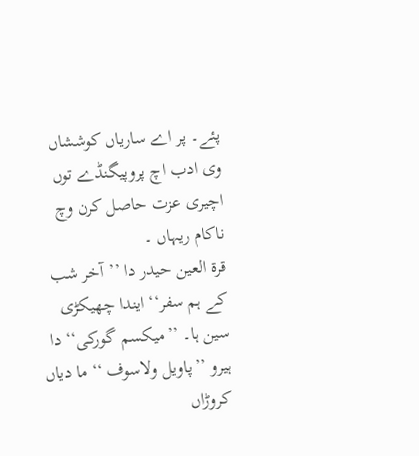پئے۔ پر اے ساریاں کوششاں وی ادب اچ پروپیگنڈے توں اچیری عزت حاصل کرن وچ ناکام ریہاں ۔
قرۃ العین حیدر دا ’’آخر شب کے ہم سفر‘‘ ایندا چھیکڑی سین ہا۔ ’’میکسم گورکی‘‘ دا ہیرو ’’پاویل ولاسوف ‘‘ ما دیاں کروڑاں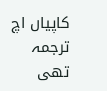کاپیاں اچ ترجمہ تھی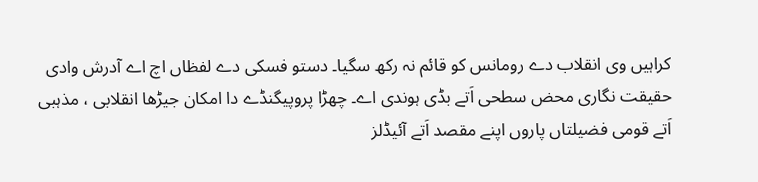کراہیں وی انقلاب دے رومانس کو قائم نہ رکھ سگیا۔ دستو فسکی دے لفظاں اچ اے آدرش وادی حقیقت نگاری محض سطحی اَتے بڈی ہوندی اے۔ چھڑا پروپیگنڈے دا امکان جیڑھا انقلابی ، مذہبی اَتے قومی فضیلتاں پاروں اپنے مقصد اَتے آئیڈلز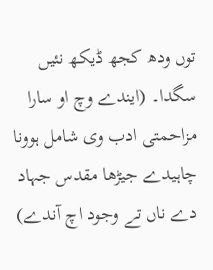توں ودھ کجھ ڈیکھ نئیں سگدا۔ (ایندے وچ او سارا مزاحمتی ادب وی شامل ہوونا چاہیدے جیڑھا مقدس جہاد دے ناں تے وجود اچ آندے)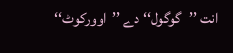انت ’’گوگول‘‘ دے ’’اوورکوٹ‘‘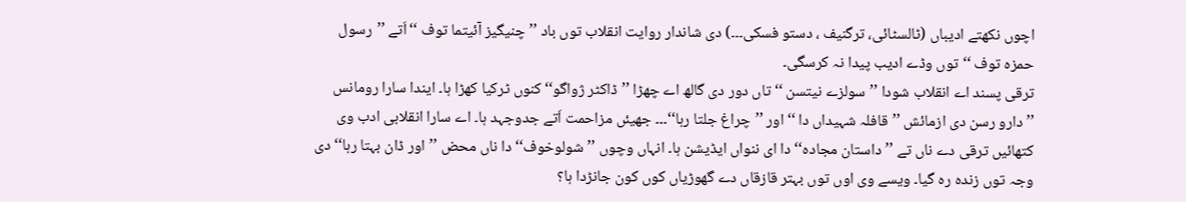اچوں نکھتے ادیباں (ٹالسٹائی، ترگنیف ، دستو فسکی۔۔۔) دی شاندار روایت انقلاب توں باد ’’چنیگیز آئیتما توف ‘‘اَتے ’’رسول حمزہ توف ‘‘توں وڈے ادیب پیدا نہ کرسگی۔
ترقی پسند اے انقلاب شودا ’’سولزے نیتسن ‘‘ تاں دور دی گالھ اے چھڑا ’’ڈاکٹر ژواگو‘‘ کنوں ٹرکیا کھڑا ہا۔ ایندا سارا رومانس ’’دارو رسن دی ازمائش ’’قافلہ شہیداں دا ‘‘اور ’’چراغ جلتا رہا‘‘۔۔۔ جھیئں مزاحمت اَتے جدوجہد ہا۔ اے سارا انقلابی ادب وی کتھائیں ترقی دے ناں تے ’’داستان مجادہ‘‘ دا ای ننواں ایڈیشن ہا۔ انہاں وچوں ’’شولوخوف‘‘ دا ناں محض ’’اور ڈان بہتا رہا‘‘ دی وجہ توں زندہ رہ گیا۔ ویسے وی اوں توں بہتر قازقاں دے گھوڑیاں کوں کون جانڑدا ہا؟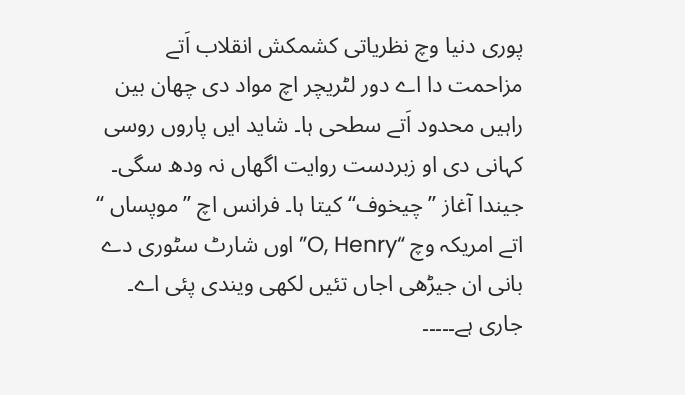پوری دنیا وچ نظریاتی کشمکش انقلاب اَتے مزاحمت دا اے دور لٹریچر اچ مواد دی چھان بین راہیں محدود اَتے سطحی ہا۔ شاید ایں پاروں روسی کہانی دی او زبردست روایت اگھاں نہ ودھ سگی۔ جیندا آغاز ’’چیخوف‘‘ کیتا ہا۔ فرانس اچ ’’موپساں ‘‘ اتے امریکہ وچ “O, Henry”اوں شارٹ سٹوری دے بانی ان جیڑھی اجاں تئیں لکھی ویندی پئی اے۔
جاری ہے۔۔۔۔۔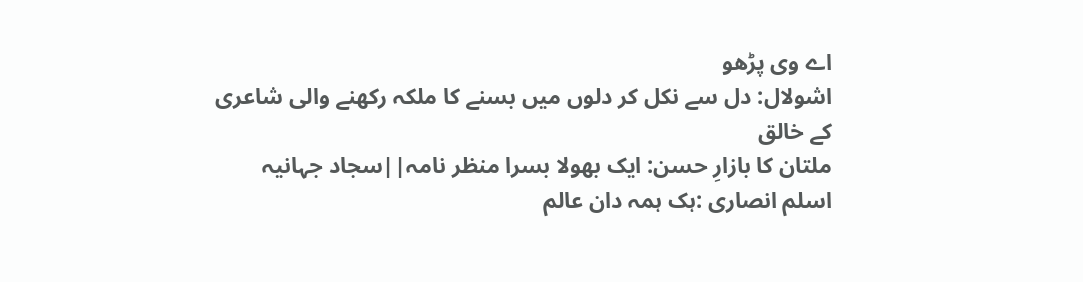اے وی پڑھو
اشولال: دل سے نکل کر دلوں میں بسنے کا ملکہ رکھنے والی شاعری کے خالق
ملتان کا بازارِ حسن: ایک بھولا بسرا منظر نامہ||سجاد جہانیہ
اسلم انصاری :ہک ہمہ دان عالم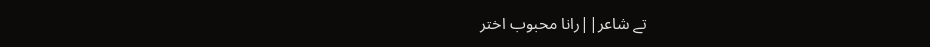تے شاعر||رانا محبوب اختر